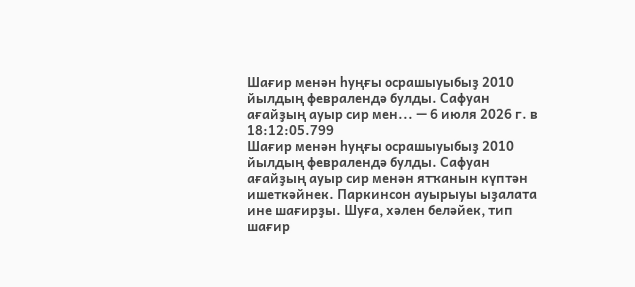Шағир менән һуңғы осрашыуыбыҙ 2010 йылдың февралендә булды. Сафуан ағайҙың ауыр сир мен... — 6 июля 2026 г. в 18:12:05.799
Шағир менән һуңғы осрашыуыбыҙ 2010 йылдың февралендә булды. Сафуан ағайҙың ауыр сир менән ятҡанын күптән ишеткәйнек. Паркинсон ауырыуы ыҙалата ине шағирҙы. Шуға, хәлен беләйек, тип шағир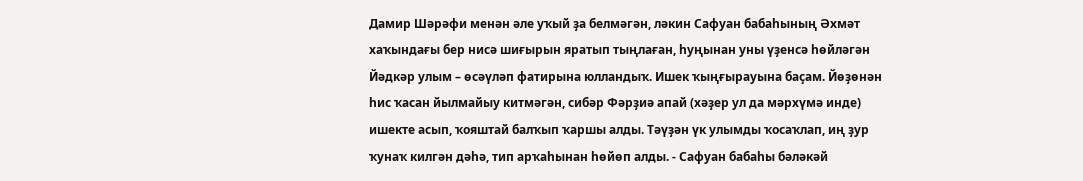Дамир Шәрәфи менән әле уҡый ҙа белмәгән, ләкин Сафуан бабаһының Әхмәт хаҡындағы бер нисә шиғырын яратып тыңлаған, һуңынан уны үҙенсә һөйләгән Йәдкәр улым – өсәүләп фатирына юлландыҡ. Ишек ҡыңғырауына баҫам. Йөҙөнән һис ҡасан йылмайыу китмәгән, сибәр Фәрҙиә апай (хәҙер ул да мәрхүмә инде) ишекте асып, ҡояштай балҡып ҡаршы алды. Тәүҙән үк улымды ҡосаҡлап, иң ҙур ҡунаҡ килгән дәһә, тип арҡаһынан һөйөп алды. - Сафуан бабаһы бәләкәй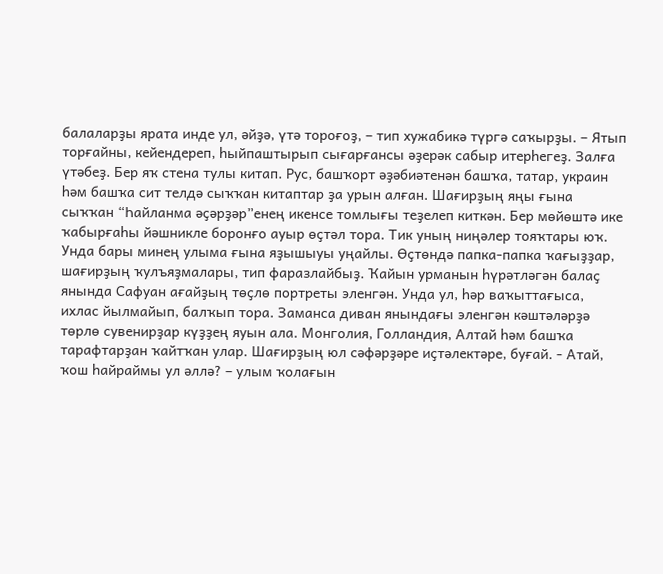балаларҙы ярата инде ул, әйҙә, үтә тороғоҙ, – тип хужабикә түргә саҡырҙы. – Ятып торғайны, кейендереп, һыйпаштырып сығарғансы әҙерәк сабыр итерһегеҙ. Залға үтәбеҙ. Бер яҡ стена тулы китап. Рус, башҡорт әҙәбиәтенән башҡа, татар, украин һәм башҡа сит телдә сыҡҡан китаптар ҙа урын алған. Шағирҙың яңы ғына сыҡҡан “Һайланма әҫәрҙәр”енең икенсе томлығы теҙелеп киткән. Бер мөйөштә ике ҡабырғаһы йәшникле боронғо ауыр өҫтәл тора. Тик уның ниңәлер тояҡтары юҡ. Унда бары минең улыма ғына яҙышыуы уңайлы. Өҫтөндә папка-папка ҡағыҙҙар, шағирҙың ҡулъяҙмалары, тип фаразлайбыҙ. Ҡайын урманын һүрәтләгән балаҫ янында Сафуан ағайҙың төҫлө портреты эленгән. Унда ул, һәр ваҡыттағыса, ихлас йылмайып, балҡып тора. Заманса диван янындағы эленгән кәштәләрҙә төрлө сувенирҙар күҙҙең яуын ала. Монголия, Голландия, Алтай һәм башҡа тарафтарҙан ҡайтҡан улар. Шағирҙың юл сәфәрҙәре иҫтәлектәре, буғай. - Атай, ҡош һайраймы ул әллә? – улым ҡолағын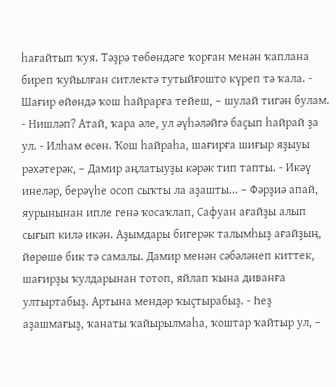һағайтып ҡуя. Тәҙрә төбөндәге ҡорған менән ҡаплана биреп ҡуйылған ситлектә тутыйғошто күреп тә ҡала. - Шағир өйөндә ҡош һайрарға тейеш, – шулай тигән булам. - Нишләп? Атай, ҡара әле, ул әүһәләйгә баҫып һайрай ҙа ул. - Илһам өсөн. Ҡош һайраһа, шағирға шиғыр яҙыуы рәхәтерәк, – Дамир аңлатыуҙы кәрәк тип тапты. - Икәү инеләр, берәүһе осоп сыҡты ла аҙашты... – Фәрҙиә апай, яурынынан ипле генә ҡосаҡлап, Сафуан ағайҙы алып сығып килә икән. Аҙымдары бигерәк талымһыҙ ағайҙың, йөрөшө бик тә самалы. Дамир менән сәбәләнеп киттек, шағирҙы ҡулдарынан тотоп, яйлап ҡына диванға ултыртабыҙ. Артына мендәр ҡыҫтырабыҙ. - Һеҙ аҙашмағыҙ, ҡанаты ҡайырылмаһа, ҡоштар ҡайтыр ул, –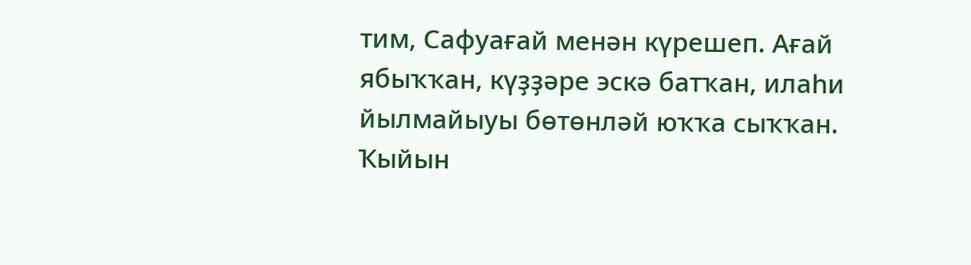тим, Сафуағай менән күрешеп. Ағай ябыҡҡан, күҙҙәре эскә батҡан, илаһи йылмайыуы бөтөнләй юҡҡа сыҡҡан. Ҡыйын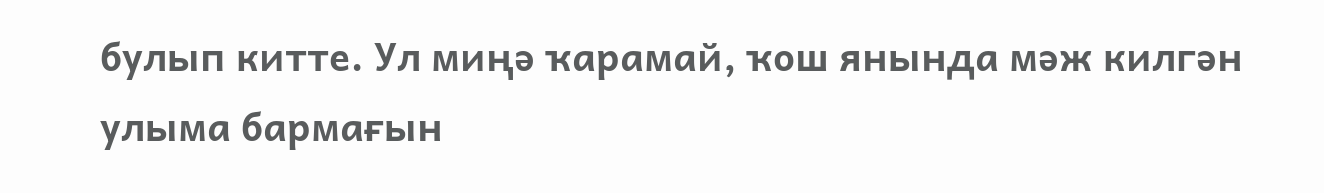булып китте. Ул миңә ҡарамай, ҡош янында мәж килгән улыма бармағын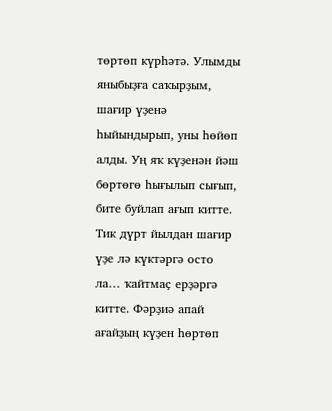төртөп күрһәтә. Улымды яныбыҙға саҡырҙым, шағир үҙенә һыйындырып, уны һөйөп алды. Уң яҡ күҙенән йәш бөртөгө һығылып сығып, бите буйлап ағып китте. Тик дүрт йылдан шағир үҙе лә күктәргә осто ла… ҡайтмаҫ ерҙәргә китте. Фәрҙиә апай ағайҙың күҙен һөртөп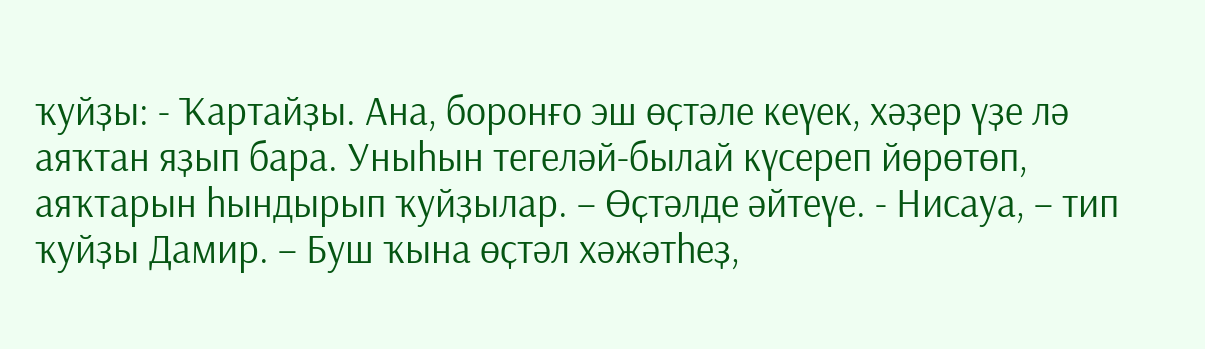ҡуйҙы: - Ҡартайҙы. Ана, боронғо эш өҫтәле кеүек, хәҙер үҙе лә аяҡтан яҙып бара. Уныһын тегеләй-былай күсереп йөрөтөп, аяҡтарын һындырып ҡуйҙылар. – Өҫтәлде әйтеүе. - Нисауа, – тип ҡуйҙы Дамир. – Буш ҡына өҫтәл хәжәтһеҙ,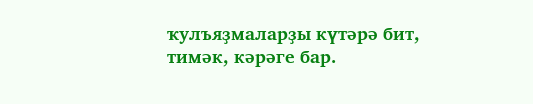ҡулъяҙмаларҙы күтәрә бит, тимәк, кәрәге бар.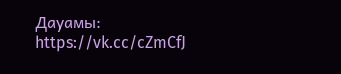Дауамы: https://vk.cc/cZmCfJ